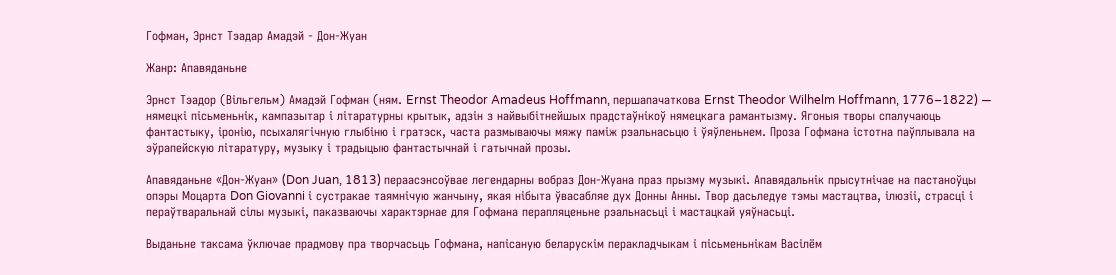Гофман, Эрнст Тэадар Амадэй - Дон-Жуан

Жанр: Апавяданьне

Эрнст Тэадор (Вільгельм) Амадэй Гофман (ням. Ernst Theodor Amadeus Hoffmann, першапачаткова Ernst Theodor Wilhelm Hoffmann, 1776–1822) — нямецкі пісьменьнік, кампазытар і літаратурны крытык, адзін з найвыбітнейшых прадстаўнікоў нямецкага рамантызму. Ягоныя творы спалучаюць фантастыку, іронію, псыхалягічную глыбіню і гратэск, часта размываючы мяжу паміж рэальнасьцю і ўяўленьнем. Проза Гофмана істотна паўплывала на эўрапейскую літаратуру, музыку і традыцыю фантастычнай і гатычнай прозы.

Апавяданьне «Дон-Жуан» (Don Juan, 1813) пераасэнсоўвае легендарны вобраз Дон-Жуана праз прызму музыкі. Апавядальнік прысутнічае на пастаноўцы опэры Моцарта Don Giovanni і сустракае таямнічую жанчыну, якая нібыта ўвасабляе дух Донны Анны. Твор дасьледуе тэмы мастацтва, ілюзіі, страсці і пераўтваральнай сілы музыкі, паказваючы характэрнае для Гофмана перапляценьне рэальнасьці і мастацкай уяўнасьці.

Выданьне таксама ўключае прадмову пра творчасьць Гофмана, напісаную беларускім перакладчыкам і пісьменьнікам Васілём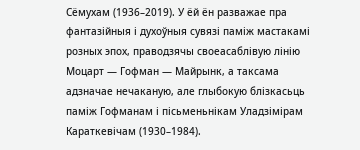Сёмухам (1936–2019). У ёй ён разважае пра фантазійныя і духоўныя сувязі паміж мастакамі розных эпох, праводзячы своеасаблівую лінію Моцарт — Гофман — Майрынк, а таксама адзначае нечаканую, але глыбокую блізкасьць паміж Гофманам і пісьменьнікам Уладзімірам Караткевічам (1930–1984).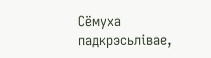Сёмуха падкрэсьлівае,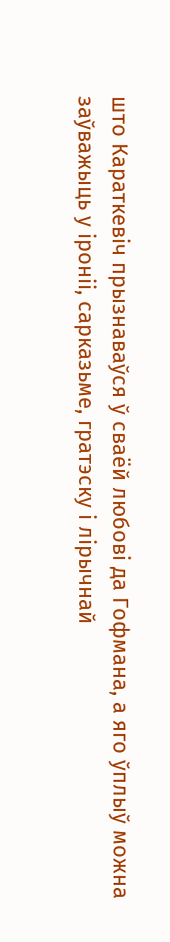што Караткевіч прызнаваўся ў сваёй любові да Гофмана, а яго ўплыў можна заўважыць у іроніі, сарказьме, гратэску і лірычнай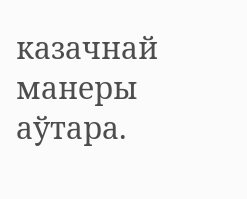казачнай манеры аўтара.